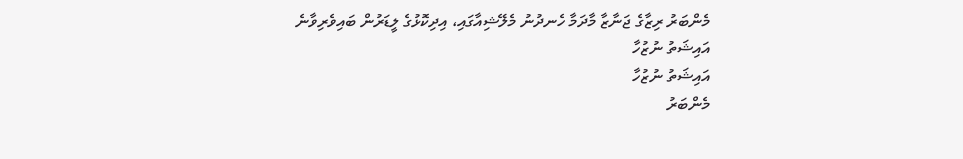މެންބަރު ރިޒާގެ ޖަނާޒާ މާދަމާ ހެނދުނު މެލޭޝިއާގައި، އިދިކޮޅުގެ ލީޑަރުން ބައިވެރިވާނެ
އައިޝަތު ނުޒުހާ
އައިޝަތު ނުޒުހާ
މެންބަރު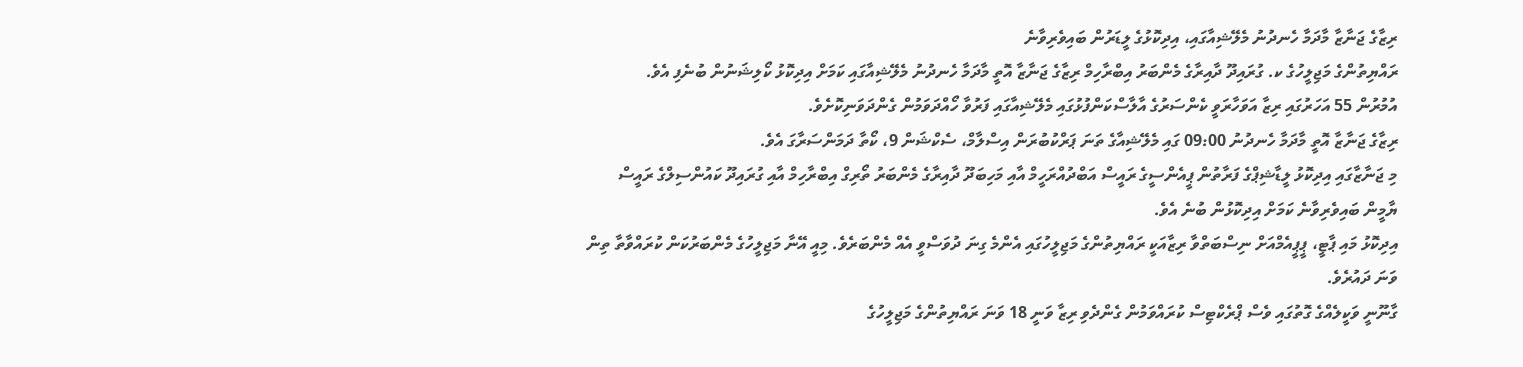ރިޒާގެ ޖަނާޒާ މާދަމާ ހެނދުނު މެލޭޝިއާގައި، އިދިކޮޅުގެ ލީޑަރުން ބައިވެރިވާނެ
ރައްޔިތުންގެ މަޖިލީހުގެ ކ. ގުރައިދޫ ދާއިރާގެ މެންބަރު އިބްރާހިމް ރިޒާގެ ޖަނާޒާ އޮތީ މާދަމާ ހެނދުނު މެލޭޝިއާގައި ކަމަށް އިދިކޮޅު ކޯލިޝަނުން ބުނެފި އެވެ.
އުމުރުން 55 އަހަރުގައި ރިޒާ އަވަހާރަވީ ކެންސަރުގެ އާލާސްކަންފުޅުގައި މެލޭޝިއާގައި ފަރުވާ ހޯއްދަވަމުން ގެންދަވަނިކޮށެވެ.
ރިޒާގެ ޖަނާޒާ އޮތީ މާދަމާ ހެނދުނު 09:00 ގައި މެލޭޝިއާގެ ތަނަ ޕަރްކުބުރަން އިސްލާމް، ސެކްޝަން 9، ކޯތާ ދަމަންސަރާގަ އެވެ.
މި ޖަނާޒާގައި އިދިކޮޅު ލީޑާޝިޕްގެ ފަރާތުން ޕީއެންސީގެ ރައީސް އަބްދުއްރަހީމް އާއި މަހިބަދޫ ދާއިރާގެ މެންބަރު ތޯރިގް އިބްރާހިމް އާއި ގުރައިދޫ ކައުންސިލްގެ ރައީސް ޔާމީން ބައިވެރިވާނެ ކަމަށް އިދިކޮޅުން ބުނެ އެވެ.
އިދިކޮޅު މައި ޕާޓީ، ޕީޕީއެމްއަށް ނިސްބަތްވާ ރިޒާއަކީ ރައްޔިތުންގެ މަޖިލީހުގައި އެންމެ ގިނަ ދުވަސްވީ އެއް މެންބަރެވެ. މިއީ އޭނާ މަޖިލީހުގެ މެންބަރުކަން ކުރައްވާތާ ތިން ވަނަ ދައުރެވެ.
ގާނޫނީ ވަކީލެއްގެ ގޮތުގައި ވެސް ޕްރެކްޓިސް ކުރައްވަމުން ގެންދެވި ރިޒާ ވަނީ 18 ވަނަ ރައްޔިތުންގެ މަޖިލީހުގެ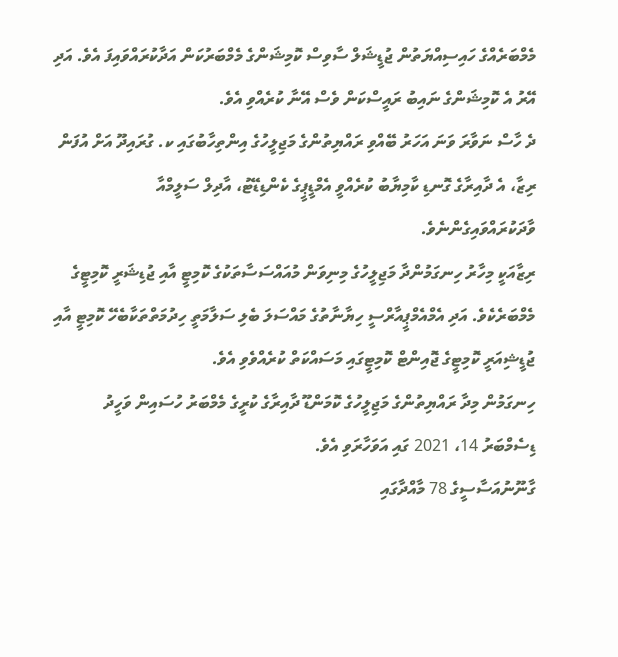މެމްބަރެއްގެ ހައިސިއްޔަތުން ޖުޑީޝަލް ސާވިސް ކޮމިޝަންގެ މެމްބަރުކަން އަދާކުރައްވައިފަ އެވެ. އަދި އޭރު އެ ކޮމިޝަންގެ ނައިބު ރައީސްކަން ވެސް އޭނާ ކުރެއްވި އެވެ.
ދެ ހާސް ނަވާރަ ވަނަ އަހަރު ބޭއްވި ރައްޔިތުންގެ މަޖިލީހުގެ އިންތިހާބުގައި ކ. ގުރައިދޫ އަށް އުފަން ރިޒާ، އެ ދާއިރާގެ ގޮނޑި ކާމިޔާބު ކުރެއްވީ އެމްޑީޕީގެ ކެންޑިޑޭޓު، އާދިލް ސަލީމްއާ ވާދަކުރައްވައިގެންނެވެ.
ރިޒާއަކީ މިހާރު ހިނގަމުންދާ މަޖިލީހުގެ މިނިވަން މުއައްސަސާތަކުގެ ކޮމިޓީ އާއި ޖުޑިޝަރީ ކޮމިޓީގެ މެމްބަރެކެވެ. އަދި އެމްއެމްޕީއާރްސީ ހިޔާނާތުގެ މައްސަލަ ބެލި ސަލާމަތީ ހިދުމަތްތަކާބެހޭ ކޮމިޓީ އާއި ޖުޑީޝިއަރީ ކޮމިޓީގެ ޖޮއިންޓް ކޮމިޓީގައި މަސައްކަތް ކުރެއްވެވި އެވެ.
ހިނގަމުން މިދާ ރައްޔިތުންގެ މަޖިލީހުގެ ކޮމަންޑޫ ދާއިރާގެ ކުރީގެ މެމްބަރު ހުސައިން ވަހީދު ޑިސެމްބަރު 14، 2021 ގައި އަވަހާރަވި އެވެ.
ގާނޫނުއަސާސީގެ 78 މާއްދާގައި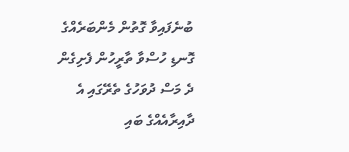ބުނެފައިވާ ގޮތުން މެންބަރެއްގެ ގޮނޑި ހުސްވާ ތާރީހުން ފެށިގެން ދެ މަސް ދުވަހުގެ ތެރޭގައި އެ ދާއިރާއެއްގެ ބައި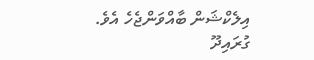އިލެކްޝަން ބާއްވަންޖެހެ އެވެ. ގުރައިދޫ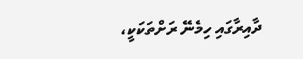ދާއިރާގައި ހިމެނޭ ރަށްތަކަކީ،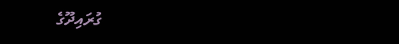ގުރައިދޫގެ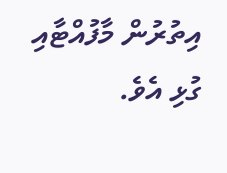އިތުރުން މާފުއްޓާއި ގުޅި އެވެ.